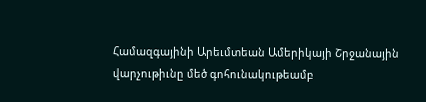Համազգայինի Արեւմտեան Ամերիկայի Շրջանային վարչութիւնը մեծ գոհունակութեամբ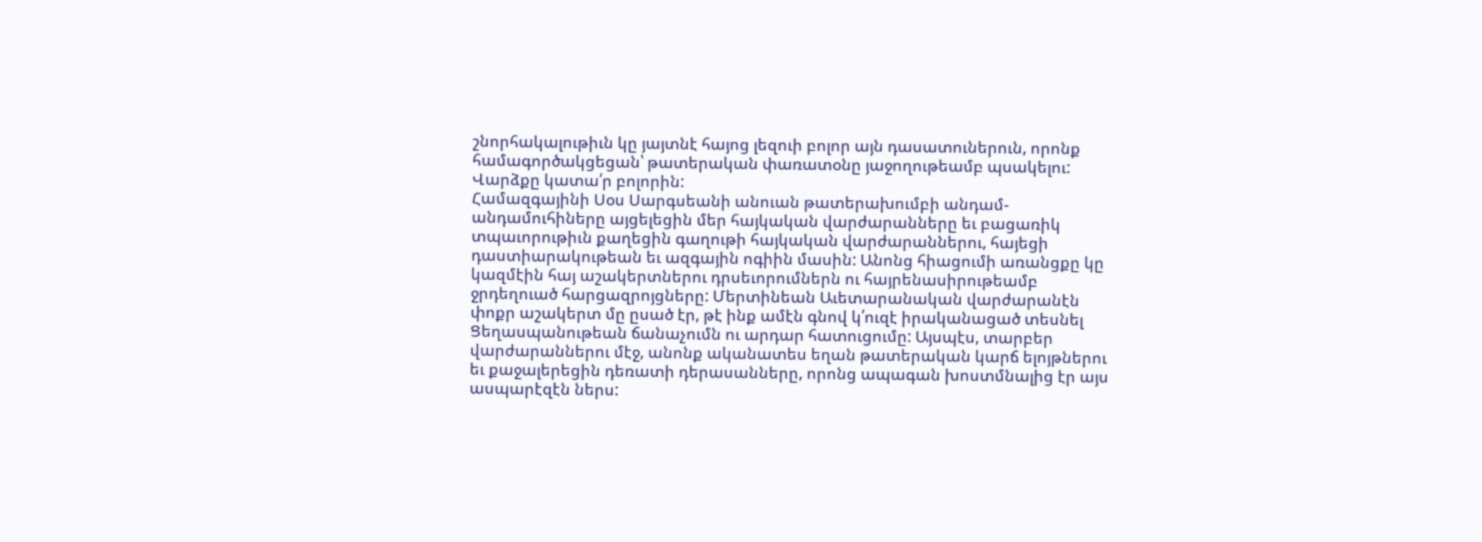շնորհակալութիւն կը յայտնէ հայոց լեզուի բոլոր այն դասատուներուն, որոնք համագործակցեցան՝ թատերական փառատօնը յաջողութեամբ պսակելու: Վարձքը կատա՛ր բոլորին:
Համազգայինի Սօս Սարգսեանի անուան թատերախումբի անդամ-անդամուհիները այցելեցին մեր հայկական վարժարանները եւ բացառիկ տպաւորութիւն քաղեցին գաղութի հայկական վարժարաններու, հայեցի դաստիարակութեան եւ ազգային ոգիին մասին: Անոնց հիացումի առանցքը կը կազմէին հայ աշակերտներու դրսեւորումներն ու հայրենասիրութեամբ ջրդեղուած հարցազրոյցները: Մերտինեան Աւետարանական վարժարանէն փոքր աշակերտ մը ըսած էր, թէ ինք ամէն գնով կ՛ուզէ իրականացած տեսնել Ցեղասպանութեան ճանաչումն ու արդար հատուցումը: Այսպէս, տարբեր վարժարաններու մէջ, անոնք ականատես եղան թատերական կարճ ելոյթներու եւ քաջալերեցին դեռատի դերասանները, որոնց ապագան խոստմնալից էր այս ասպարէզէն ներս: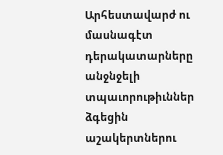Արհեստավարժ ու մասնագէտ դերակատարները անջնջելի տպաւորութիւններ ձգեցին աշակերտներու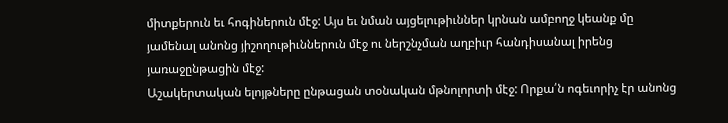միտքերուն եւ հոգիներուն մէջ: Այս եւ նման այցելութիւններ կրնան ամբողջ կեանք մը յամենալ անոնց յիշողութիւններուն մէջ ու ներշնչման աղբիւր հանդիսանալ իրենց յառաջընթացին մէջ:
Աշակերտական ելոյթները ընթացան տօնական մթնոլորտի մէջ: Որքա՛ն ոգեւորիչ էր անոնց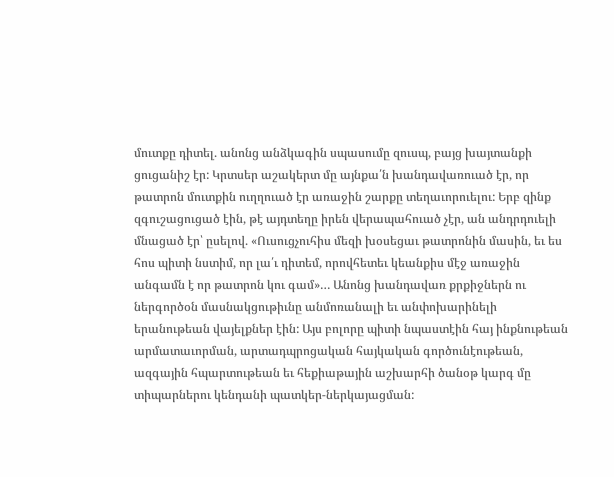մուտքը դիտել. անոնց անձկագին սպասումը զուսպ, բայց խայտանքի ցուցանիշ էր: Կրտսեր աշակերտ մը այնքա՛ն խանդավառուած էր, որ թատրոն մուտքին ուղղուած էր առաջին շարքը տեղաւորուելու: Երբ զինք զգուշացուցած էին, թէ այդտեղը իրեն վերապահուած չէր, ան անդրդուելի մնացած էր՝ ըսելով. «Ուսուցչուհիս մեզի խօսեցաւ թատրոնին մասին, եւ ես հոս պիտի նստիմ, որ լա՛ւ դիտեմ, որովհետեւ կեանքիս մէջ առաջին անգամն է որ թատրոն կու գամ»… Անոնց խանդավառ քրքիջներն ու ներգործօն մասնակցութիւնը անմոռանալի եւ անփոխարինելի երանութեան վայելքներ էին: Այս բոլորը պիտի նպաստէին հայ ինքնութեան արմատաւորման, արտադպրոցական հայկական գործունէութեան, ազգային հպարտութեան եւ հեքիաթային աշխարհի ծանօթ կարգ մը տիպարներու կենդանի պատկեր-ներկայացման: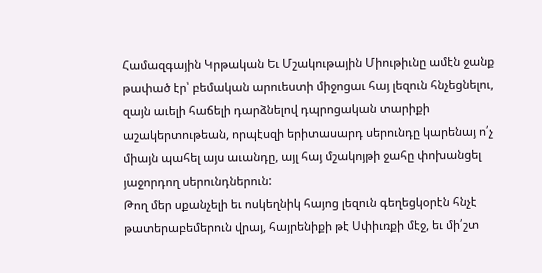Համազգային Կրթական Եւ Մշակութային Միութիւնը ամէն ջանք թափած էր՝ բեմական արուեստի միջոցաւ հայ լեզուն հնչեցնելու, զայն աւելի հաճելի դարձնելով դպրոցական տարիքի աշակերտութեան, որպէսզի երիտասարդ սերունդը կարենայ ո՛չ միայն պահել այս աւանդը, այլ հայ մշակոյթի ջահը փոխանցել յաջորդող սերունդներուն:
Թող մեր սքանչելի եւ ոսկեղնիկ հայոց լեզուն գեղեցկօրէն հնչէ թատերաբեմերուն վրայ, հայրենիքի թէ Սփիւռքի մէջ, եւ մի՛շտ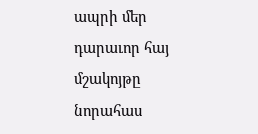ապրի մեր դարաւոր հայ մշակոյթը նորահաս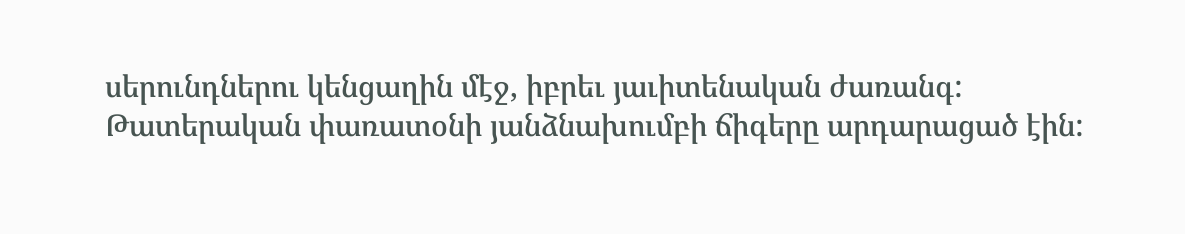սերունդներու կենցաղին մէջ, իբրեւ յաւիտենական ժառանգ:
Թատերական փառատօնի յանձնախումբի ճիգերը արդարացած էին: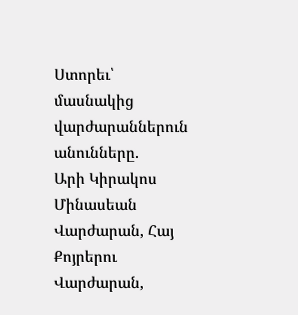Ստորեւ՝ մասնակից վարժարաններուն անունները.
Արի Կիրակոս Մինասեան Վարժարան, Հայ Քոյրերու Վարժարան,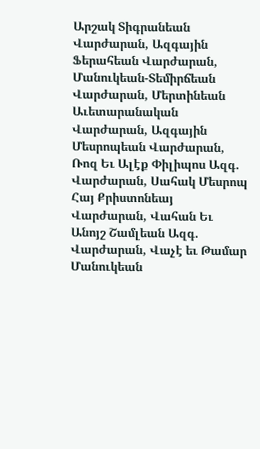Արշակ Տիգրանեան Վարժարան, Ազգային Ֆերահեան Վարժարան, Մանուկեան-Տեմիրճեան Վարժարան, Մերտինեան Աւետարանական Վարժարան, Ազգային Մեսրոպեան Վարժարան, Ռոզ Եւ Ալէք Փիլիպոս Ազգ. Վարժարան, Սահակ Մեսրոպ Հայ Քրիստոնեայ Վարժարան, Վահան Եւ Անոյշ Շամլեան Ազգ. Վարժարան, Վաչէ եւ Թամար Մանուկեան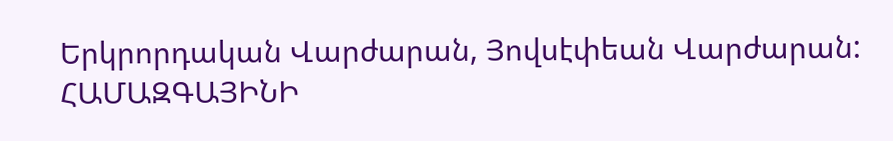Երկրորդական Վարժարան, Յովսէփեան Վարժարան:
ՀԱՄԱԶԳԱՅԻՆԻ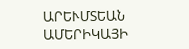ԱՐԵՒՄՏԵԱՆ ԱՄԵՐԻԿԱՅԻ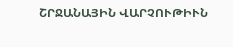ՇՐՋԱՆԱՅԻՆ ՎԱՐՉՈՒԹԻՒՆ